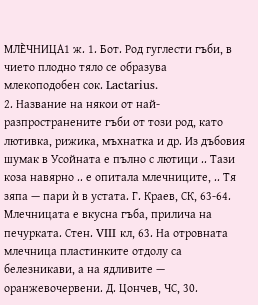МЛЀЧНИЦА1 ж. 1. Бот. Род гуглести гъби, в чието плодно тяло се образува млекоподобен сок. Lactarius.
2. Название на някои от най-разпространените гъби от този род, като лютивка, рижика, мъхнатка и др. Из дъбовия шумак в Усойната е пълно с лютици .. Тази коза навярно .. е опитала млечниците, .. Тя зяпа — пари ѝ в устата. Г. Краев, СК, 63-64. Млечницата е вкусна гъба, прилича на печурката. Стен. VIII кл, 63. На отровната млечница пластинките отдолу са белезникави, а на ядливите — оранжевочервени. Д. Цончев, ЧС, 30.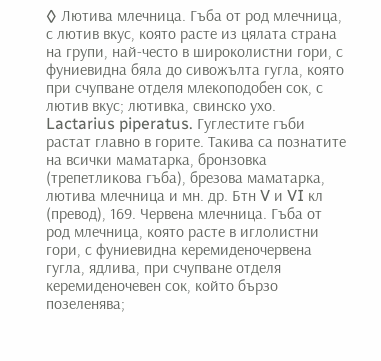◊ Лютива млечница. Гъба от род млечница, с лютив вкус, която расте из цялата страна на групи, най-често в широколистни гори, с фуниевидна бяла до сивожълта гугла, която при счупване отделя млекоподобен сок, с лютив вкус; лютивка, свинско ухо. Lactarius piperatus. Гуглестите гъби растат главно в горите. Такива са познатите на всички маматарка, бронзовка (трепетликова гъба), брезова маматарка, лютива млечница и мн. др. Бтн V и VI кл (превод), 169. Червена млечница. Гъба от род млечница, която расте в иглолистни гори, с фуниевидна керемиденочервена гугла, ядлива, при счупване отделя керемиденочевен сок, който бързо позеленява;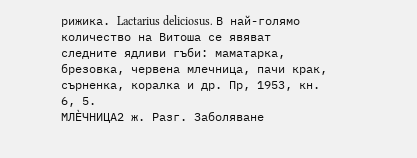рижика. Lactarius deliciosus. В най-голямо количество на Витоша се явяват следните ядливи гъби: маматарка, брезовка, червена млечница, пачи крак, сърненка, коралка и др. Пр, 1953, кн. 6, 5.
МЛЀЧНИЦА2 ж. Разг. Заболяване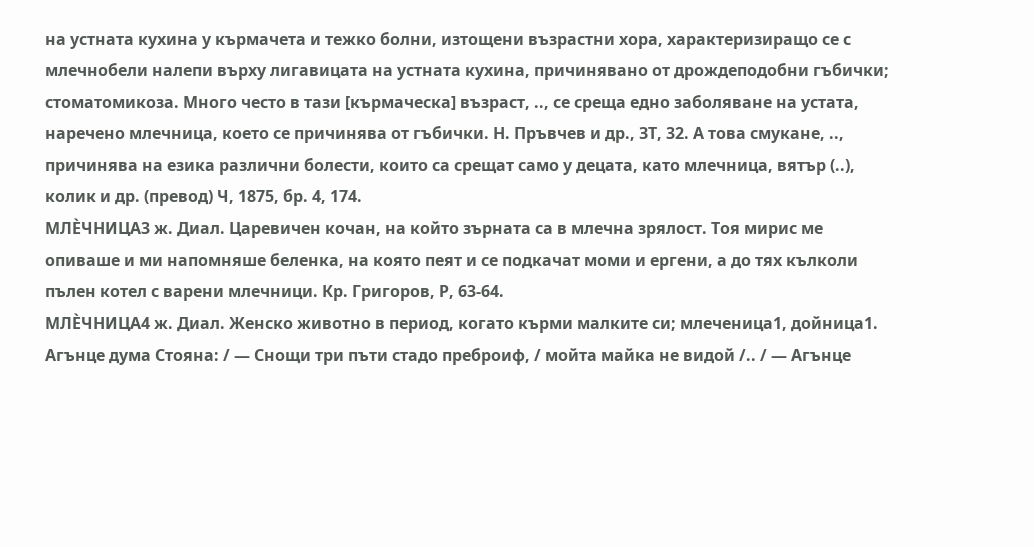на устната кухина у кърмачета и тежко болни, изтощени възрастни хора, характеризиращо се с млечнобели налепи върху лигавицата на устната кухина, причинявано от дрождеподобни гъбички; стоматомикоза. Много често в тази [кърмаческа] възраст, .., се среща едно заболяване на устата, наречено млечница, което се причинява от гъбички. Н. Пръвчев и др., ЗТ, 32. А това смукане, .., причинява на езика различни болести, които са срещат само у децата, като млечница, вятър (..), колик и др. (превод) Ч, 1875, бр. 4, 174.
МЛЀЧНИЦА3 ж. Диал. Царевичен кочан, на който зърната са в млечна зрялост. Тоя мирис ме опиваше и ми напомняше беленка, на която пеят и се подкачат моми и ергени, а до тях кълколи пълен котел с варени млечници. Кр. Григоров, Р, 63-64.
МЛЀЧНИЦА4 ж. Диал. Женско животно в период, когато кърми малките си; млеченица1, дойница1. Агънце дума Стояна: / — Снощи три пъти стадо преброиф, / мойта майка не видой /.. / — Агънце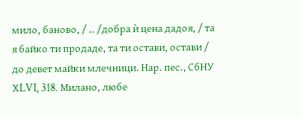мило, баново, / .. /добра ѝ цена дадоя, / та я байко ти продаде, та ти остави, остави / до девет майки млечници. Нар. пес., СбНУ ХLVI, 318. Милано, любе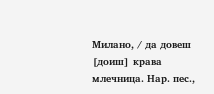Милано, / да довеш [доиш] крава млечница. Нар. пес.,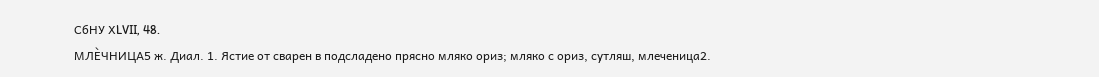СбНУ ХLVII, 48.
МЛЀЧНИЦА5 ж. Диал. 1. Ястие от сварен в подсладено прясно мляко ориз; мляко с ориз, сутляш, млеченица2.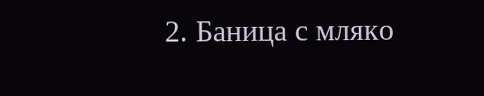2. Баница с мляко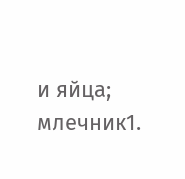и яйца; млечник1.